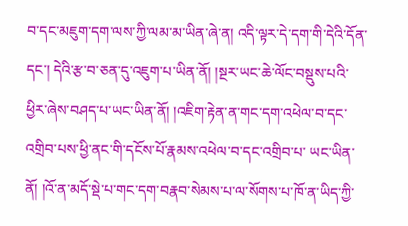བ་དང་མཇུག་དག་ལས་ཀྱི་ལམ་མ་ཡིན་ཞེ་ན། འདི་ལྟར་དེ་དག་གི་དེའི་དོན་དང་། དེའི་རྩ་བ་ཅན་དུ་འཇུག་པ་ཡིན་ནོ། །སྔར་ཡང་ཆེ་ལོང་བསྡུས་པའི་ཕྱིར་ཞེས་བཤད་པ་ཡང་ཡིན་ནོ། །འཇིག་རྟེན་ན་གང་དག་འཕེལ་བ་དང་འགྲིབ་པས་ཕྱི་ནང་གི་དངོས་པོ་རྣམས་འཕེལ་བ་དང་འགྲིབ་པ་ ཡང་ཡིན་ནོ། །འོ་ན་མདོ་སྡེ་པ་གང་དག་བརྣབ་སེམས་པ་ལ་སོགས་པ་ཁོ་ན་ཡིད་ཀྱི་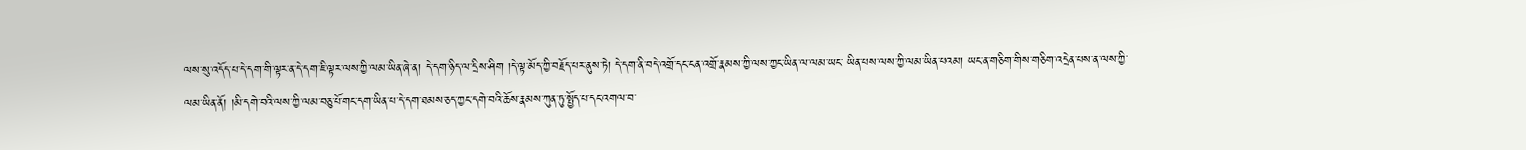ལས་སུ་འདོད་པ་དེ་དག་གི་ལྟར་ན་དེ་དག་ཇི་ལྟར་ལས་ཀྱི་ལམ་ཡིན་ཞེ་ན། དེ་དག་ཉིད་ལ་དྲིས་ཤིག །དེ་ལྟ་མོད་ཀྱི་བརྗོད་པར་ནུས་ཏེ། དེ་དག་ནི་བདེ་འགྲོ་དང་ངན་འགྲོ་རྣམས་ཀྱི་ལས་ཀྱང་ཡིན་ལ་ལམ་ཡང་ ཡིན་པས་ལས་ཀྱི་ལམ་ཡིན་པའམ། ཡང་ན་གཅིག་གིས་གཅིག་འདྲེན་པས་ན་ལས་ཀྱི་ལམ་ཡིན་ནོ། །མི་དགེ་བའི་ལས་ཀྱི་ལམ་བཅུ་པོ་གང་དག་ཡིན་པ་དེ་དག་ཐམས་ཅད་ཀྱང་དགེ་བའི་ཆོས་རྣམས་ཀུན་ཏུ་སྤྱོད་པ་དང་འགལ་བ་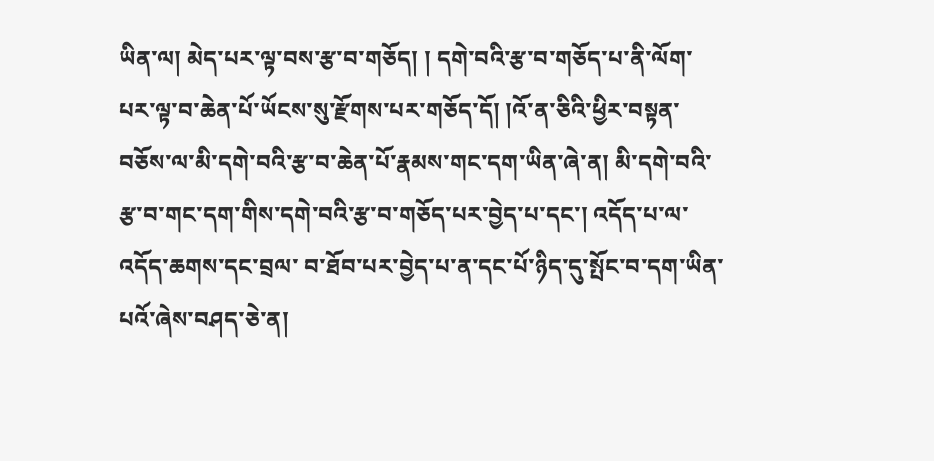ཡིན་ལ། མེད་པར་ལྟ་བས་རྩ་བ་གཅོད། ། དགེ་བའི་རྩ་བ་གཅོད་པ་ནི་ལོག་པར་ལྟ་བ་ཆེན་པོ་ཡོངས་སུ་རྫོགས་པར་གཅོད་དོ། །འོ་ན་ཅིའི་ཕྱིར་བསྟན་བཅོས་ལ་མི་དགེ་བའི་རྩ་བ་ཆེན་པོ་རྣམས་གང་དག་ཡིན་ཞེ་ན། མི་དགེ་བའི་རྩ་བ་གང་དག་གིས་དགེ་བའི་རྩ་བ་གཅོད་པར་བྱེད་པ་དང་། འདོད་པ་ལ་འདོད་ཆགས་དང་བྲལ་ བ་ཐོབ་པར་བྱེད་པ་ན་དང་པོ་ཉིད་དུ་སྤོང་བ་དག་ཡིན་པའོ་ཞེས་བཤད་ཅེ་ན།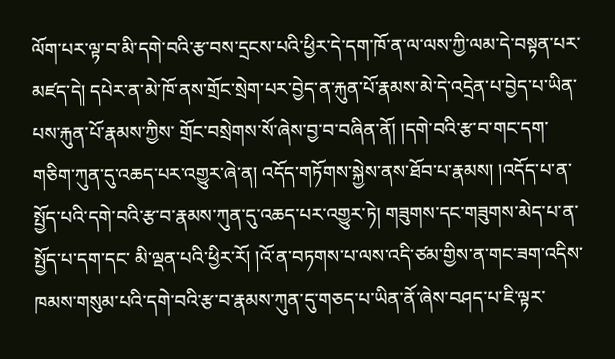ལོག་པར་ལྟ་བ་མི་དགེ་བའི་རྩ་བས་དྲངས་པའི་ཕྱིར་དེ་དག་ཁོ་ན་ལ་ལས་ཀྱི་ལམ་དེ་བསྟན་པར་མཛད་དེ། དཔེར་ན་མེ་ཁོ་ནས་གྲོང་སྲེག་པར་བྱེད་ན་རྐུན་པོ་རྣམས་མེ་དེ་འདྲེན་པ་བྱེད་པ་ཡིན་པས་རྐུན་པོ་རྣམས་ཀྱིས་ གྲོང་བསྲེགས་སོ་ཞེས་བྱ་བ་བཞིན་ནོ། །དགེ་བའི་རྩ་བ་གང་དག་གཅིག་ཀུན་དུ་འཆད་པར་འགྱུར་ཞེ་ན། འདོད་གཏོགས་སྐྱེས་ནས་ཐོབ་པ་རྣམས། །འདོད་པ་ན་སྤྱོད་པའི་དགེ་བའི་རྩ་བ་རྣམས་ཀུན་དུ་འཆད་པར་འགྱུར་ཏེ། གཟུགས་དང་གཟུགས་མེད་པ་ན་སྤྱོད་པ་དག་དང་ མི་ལྡན་པའི་ཕྱིར་རོ། །འོ་ན་བཏགས་པ་ལས་འདི་ཙམ་གྱིས་ན་གང་ཟག་འདིས་ཁམས་གསུམ་པའི་དགེ་བའི་རྩ་བ་རྣམས་ཀུན་དུ་གཅད་པ་ཡིན་ནོ་ཞེས་བཤད་པ་ཇི་ལྟར་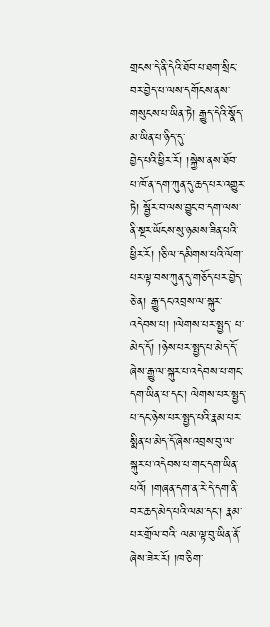གྲངས་དེ་ནི་དེའི་ཐོབ་པ་ཐག་སྲིང་བར་བྱེད་པ་ལས་དགོངས་ནས་གསུངས་པ་ཡིན་ཏེ། རྒྱུད་དེའི་སྣོད་མ་ཡིན་པ་ཉིད་དུ་
བྱེད་པའི་ཕྱིར་རོ། །སྐྱེས་ནས་ཐོབ་པ་ཁོ་ན་དག་ཀུན་དུ་ཆད་པར་འགྱུར་ཏེ། སྦྱོར་བ་ལས་བྱུང་བ་དག་ལས་ནི་སྔར་ཡོངས་སུ་ཉམས་ཟིན་པའི་ཕྱིར་རོ། །ཅི་ལ་དམིགས་པའི་ལོག་པར་ལྟ་བས་ཀུན་དུ་གཅོད་པར་བྱེད་ཅེ་ན། རྒྱུ་དང་འབྲས་ལ་སྐུར་འདེབས་པ། །ལེགས་པར་སྤྱད་ པ་མེད་དོ། །ཉེས་པར་སྤྱད་པ་མེད་དོ་ཞེས་རྒྱུ་ལ་སྐུར་པ་འདེབས་པ་གང་དག་ཡིན་པ་དང་། ལེགས་པར་སྤྱད་པ་དང་ཉེས་པར་སྤྱད་པའི་རྣམ་པར་སྨིན་པ་མེད་དོ་ཞེས་འབྲས་བུ་ལ་སྐུར་པ་འདེབས་པ་གང་དག་ཡིན་པའོ། །གཞན་དག་ན་རེ་དེ་དག་ནི་བར་ཆད་མེད་པའི་ལམ་དང་། རྣམ་པར་གྲོལ་བའི་ ལམ་ལྟ་བུ་ཡིན་ནོ་ཞེས་ཟེར་རོ། །ཁ་ཅིག་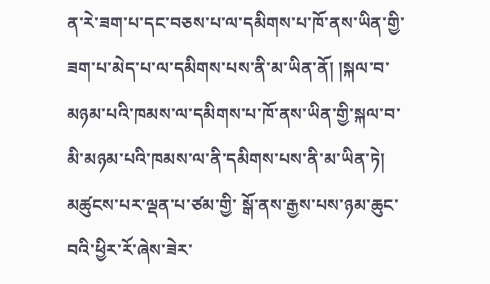ན་རེ་ཟག་པ་དང་བཅས་པ་ལ་དམིགས་པ་ཁོ་ནས་ཡིན་གྱི་ཟག་པ་མེད་པ་ལ་དམིགས་པས་ནི་མ་ཡིན་ནོ། །སྐལ་བ་མཉམ་པའི་ཁམས་ལ་དམིགས་པ་ཁོ་ནས་ཡིན་གྱི་སྐལ་བ་མི་མཉམ་པའི་ཁམས་ལ་ནི་དམིགས་པས་ནི་མ་ཡིན་ཏེ། མཚུངས་པར་ལྡན་པ་ཙམ་གྱི་ སྒོ་ནས་རྒྱས་པས་ཉམ་ཆུང་བའི་ཕྱིར་རོ་ཞེས་ཟེར་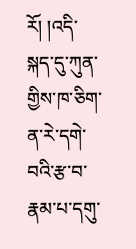རོ། །འདི་སྐད་དུ་ཀུན་གྱིས་ཁ་ཅིག་ན་རེ་དགེ་བའི་རྩ་བ་རྣམ་པ་དགུ་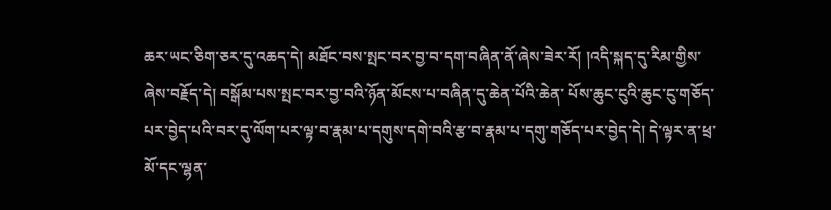ཆར་ཡང་ཅིག་ཅར་དུ་འཆད་དེ། མཐོང་བས་སྤང་བར་བྱ་བ་དག་བཞིན་ནོ་ཞེས་ཟེར་རོ། །འདི་སྐད་དུ་རིམ་གྱིས་ཞེས་བརྗོད་དེ། བསྒོམ་པས་སྤང་བར་བྱ་བའི་ཉོན་མོངས་པ་བཞིན་དུ་ཆེན་པོའི་ཆེན་ པོས་ཆུང་ངུའི་ཆུང་ངུ་གཅོད་པར་བྱེད་པའི་བར་དུ་ལོག་པར་ལྟ་བ་རྣམ་པ་དགུས་དགེ་བའི་རྩ་བ་རྣམ་པ་དགུ་གཅོད་པར་བྱེད་དེ། དེ་ལྟར་ན་ཕྲ་མོ་དང་ལྷན་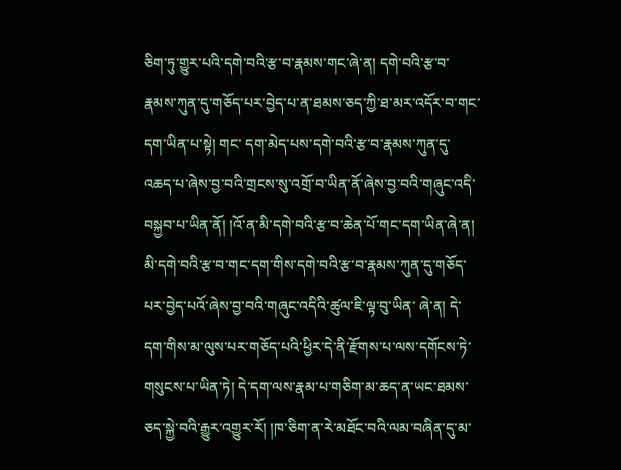ཅིག་ཏུ་གྱུར་པའི་དགེ་བའི་རྩ་བ་རྣམས་གང་ཞེ་ན། དགེ་བའི་རྩ་བ་རྣམས་ཀུན་དུ་གཅོད་པར་བྱེད་པ་ན་ཐམས་ཅད་ཀྱི་ཐ་མར་འདོར་བ་གང་དག་ཡིན་པ་སྟེ། གང་ དག་མེད་པས་དགེ་བའི་རྩ་བ་རྣམས་ཀུན་དུ་འཆད་པ་ཞེས་བྱ་བའི་གྲངས་སུ་འགྲོ་བ་ཡིན་ནོ་ཞེས་བྱ་བའི་གཞུང་འདི་བསྐྱབ་པ་ཡིན་ནོ། །འོ་ན་མི་དགེ་བའི་རྩ་བ་ཆེན་པོ་གང་དག་ཡིན་ཞེ་ན། མི་དགེ་བའི་རྩ་བ་གང་དག་གིས་དགེ་བའི་རྩ་བ་རྣམས་ཀུན་དུ་གཅོད་པར་བྱེད་པའོ་ཞེས་བྱ་བའི་གཞུང་འདིའི་ཚུལ་ཇི་ལྟ་བུ་ཡིན་ ཞེ་ན། དེ་དག་གིས་མ་ལུས་པར་གཅོད་པའི་ཕྱིར་དེ་ནི་རྫོགས་པ་ལས་དགོངས་ཏེ་གསུངས་པ་ཡིན་ཏེ། དེ་དག་ལས་རྣམ་པ་གཅིག་མ་ཆད་ན་ཡང་ཐམས་ཅད་སྐྱེ་བའི་རྒྱུར་འགྱུར་རོ། །ཁ་ཅིག་ན་རེ་མཐོང་བའི་ལམ་བཞིན་དུ་མ་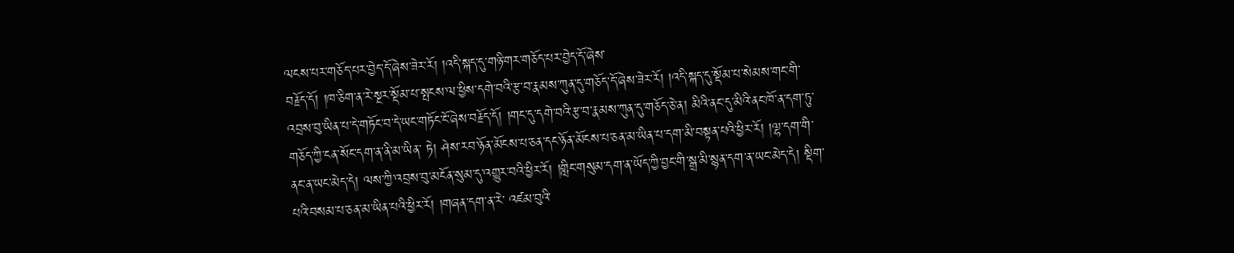ལངས་པར་གཅོད་པར་བྱེད་དོ་ཞེས་ཟེར་རོ། །འདི་སྐད་དུ་གཉི་གར་གཅོད་པར་བྱེད་དོ་ཞེས་
བརྗོད་དོ། །ཁ་ཅིག་ན་རེ་སྔར་སྡོམ་པ་སྤངས་ལ་ཕྱིས་དགེ་བའི་རྩ་བ་རྣམས་ཀུན་དུ་གཅོད་དོ་ཞེས་ཟེར་རོ། །འདི་སྐད་དུ་སྡོམ་པ་སེམས་གང་གི་འབྲས་བུ་ཡིན་པ་དེ་གཏོང་བ་དེ་ཡང་གཏོང་ངོ་ཞེས་བརྗོད་དོ། །གང་དུ་དགེ་བའི་རྩ་བ་རྣམས་ཀུན་དུ་གཅོད་ཅེ་ན། མིའི་ནང་དུ་མིའི་ནང་ཁོ་ན་དག་ཏུ་གཅོད་ཀྱི་ངན་སོང་དག་ན་ནི་མ་ཡིན་ ཏེ། ཤེས་རབ་ཉོན་མོངས་པ་ཅན་དང་ཉོན་མོངས་པ་ཅན་མ་ཡིན་པ་དག་མི་བསྟན་པའི་ཕྱིར་རོ། །ལྷ་དག་གི་ནང་ན་ཡང་མེད་དེ། ལས་ཀྱི་འབྲས་བུ་མངོན་སུམ་དུ་འགྱུར་བའི་ཕྱིར་རོ། །གླིང་གསུམ་དག་ན་ཡོད་ཀྱི་བྱང་གི་སྒྲ་མི་སྙན་དག་ན་ཡང་མེད་དེ། སྡིག་པའི་བསམ་པ་ཅན་མ་ཡིན་པའི་ཕྱིར་རོ། །གཞན་དག་ན་རེ་ འཛམ་བུའི་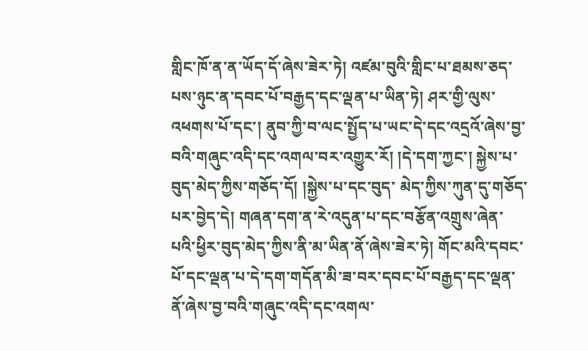གླིང་ཁོ་ན་ན་ཡོད་དོ་ཞེས་ཟེར་ཏེ། འཛམ་བུའི་གླིང་པ་ཐམས་ཅད་པས་ཉུང་ན་དབང་པོ་བརྒྱད་དང་ལྡན་པ་ཡིན་ཏེ། ཤར་གྱི་ལུས་འཕགས་པོ་དང་། ནུབ་ཀྱི་བ་ལང་སྤྱོད་པ་ཡང་དེ་དང་འདྲའོ་ཞེས་བྱ་བའི་གཞུང་འདི་དང་འགལ་བར་འགྱུར་རོ། །དེ་དག་ཀྱང་། སྐྱེས་པ་བུད་མེད་ཀྱིས་གཅོད་དོ། །སྐྱེས་པ་དང་བུད་ མེད་ཀྱིས་ཀུན་དུ་གཅོད་པར་བྱེད་དེ། གཞན་དག་ན་རེ་འདུན་པ་དང་བརྩོན་འགྲུས་ཞེན་པའི་ཕྱིར་བུད་མེད་ཀྱིས་ནི་མ་ཡིན་ནོ་ཞེས་ཟེར་ཏེ། གོང་མའི་དབང་པོ་དང་ལྡན་པ་དེ་དག་གདོན་མི་ཟ་བར་དབང་པོ་བརྒྱད་དང་ལྡན་ནོ་ཞེས་བྱ་བའི་གཞུང་འདི་དང་འགལ་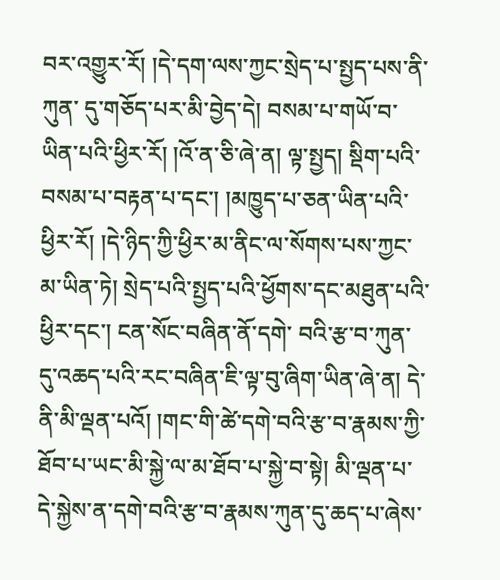བར་འགྱུར་རོ། །དེ་དག་ལས་ཀྱང་སྲེད་པ་སྤྱད་པས་ནི་ཀུན་ དུ་གཅོད་པར་མི་བྱེད་དེ། བསམ་པ་གཡོ་བ་ཡིན་པའི་ཕྱིར་རོ། །འོ་ན་ཅི་ཞེ་ན། ལྟ་སྤྱད། སྡིག་པའི་བསམ་པ་བརྟན་པ་དང་། །མཁྱུད་པ་ཅན་ཡིན་པའི་ཕྱིར་རོ། །དེ་ཉིད་ཀྱི་ཕྱིར་མ་ནིང་ལ་སོགས་པས་ཀྱང་མ་ཡིན་ཏེ། སྲེད་པའི་སྤྱད་པའི་ཕྱོགས་དང་མཐུན་པའི་ཕྱིར་དང་། ངན་སོང་བཞིན་ནོ་དགེ་ བའི་རྩ་བ་ཀུན་དུ་འཆད་པའི་རང་བཞིན་ཇི་ལྟ་བུ་ཞིག་ཡིན་ཞེ་ན། དེ་ནི་མི་ལྡན་པའོ། །གང་གི་ཚེ་དགེ་བའི་རྩ་བ་རྣམས་ཀྱི་ཐོབ་པ་ཡང་མི་སྐྱེ་ལ་མ་ཐོབ་པ་སྐྱེ་བ་སྟེ། མི་ལྡན་པ་དེ་སྐྱེས་ན་དགེ་བའི་རྩ་བ་རྣམས་ཀུན་དུ་ཆད་པ་ཞེས་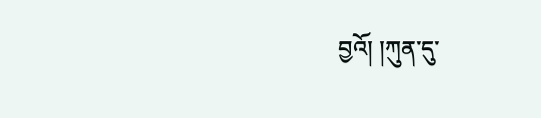བྱའོ། །ཀུན་དུ་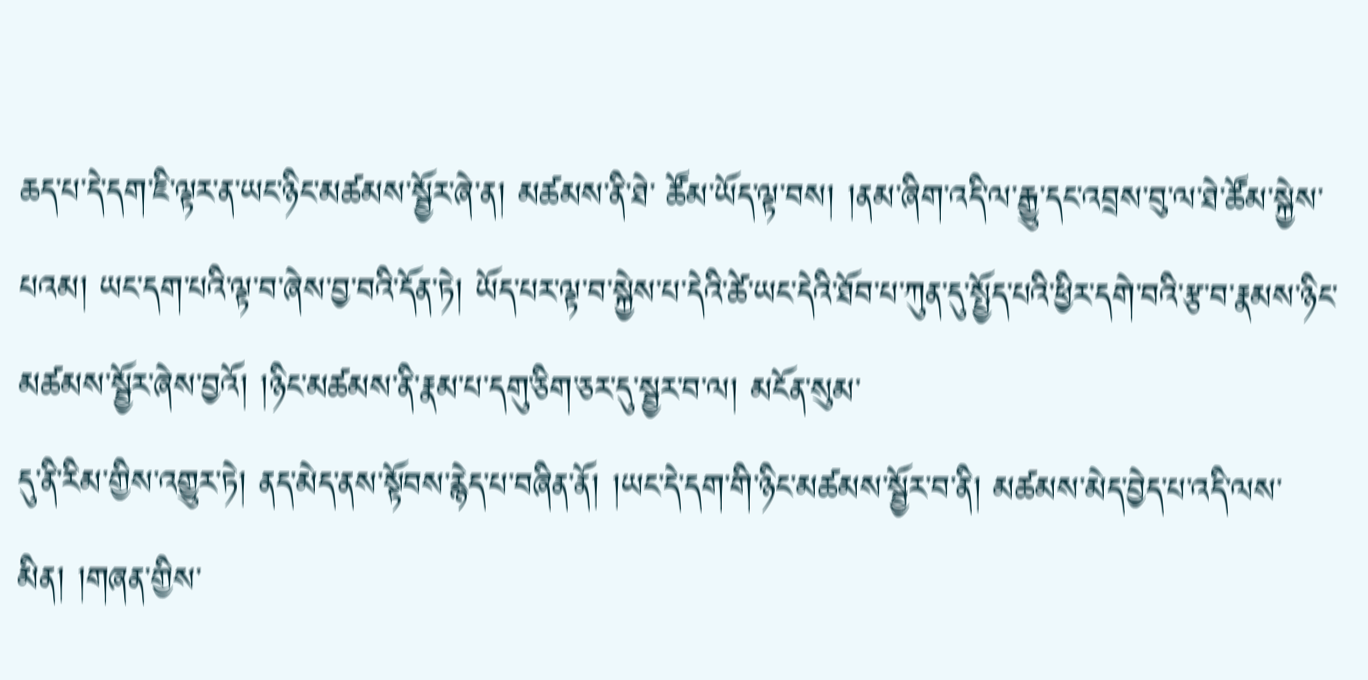ཆད་པ་དེ་དག་ཇི་ལྟར་ན་ཡང་ཉིང་མཚམས་སྦྱོར་ཞེ་ན། མཚམས་ནི་ཐེ་ ཚོམ་ཡོད་ལྟ་བས། །ནམ་ཞིག་འདི་ལ་རྒྱུ་དང་འབྲས་བུ་ལ་ཐེ་ཚོམ་སྐྱེས་པའམ། ཡང་དག་པའི་ལྟ་བ་ཞེས་བྱ་བའི་དོན་ཏེ། ཡོད་པར་ལྟ་བ་སྐྱེས་པ་དེའི་ཚེ་ཡང་དེའི་ཐོབ་པ་ཀུན་དུ་སྤྱོད་པའི་ཕྱིར་དགེ་བའི་རྩ་བ་རྣམས་ཉིང་མཚམས་སྦྱོར་ཞེས་བྱའོ། །ཉིང་མཚམས་ནི་རྣམ་པ་དགུ་ཅིག་ཅར་དུ་སྦྱར་བ་ལ། མངོན་སུམ་
དུ་ནི་རིམ་གྱིས་འགྱུར་ཏེ། ནད་མེད་ནས་སྟོབས་རྙེད་པ་བཞིན་ནོ། །ཡང་དེ་དག་གི་ཉིང་མཚམས་སྦྱོར་བ་ནི། མཚམས་མེད་བྱེད་པ་འདི་ལས་མིན། །གཞན་གྱིས་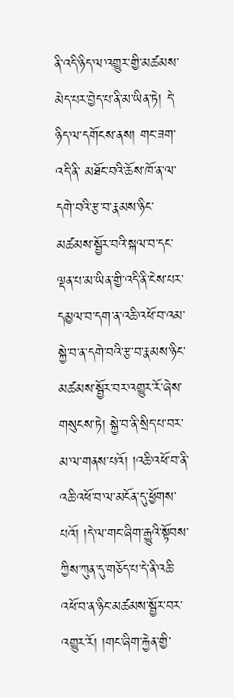ནི་འདི་ཉིད་ལ་འགྱུར་གྱི་མཚམས་མེད་པར་བྱེད་པ་ནི་མ་ཡིན་ཏེ། དེ་ཉིད་ལ་དགོངས་ནས། གང་ཟག་འདི་ནི་ མཐོང་བའི་ཆོས་ཁོ་ན་ལ་དགེ་བའི་རྩ་བ་རྣམས་ཉིང་མཚམས་སྦྱོར་བའི་སྐལ་བ་དང་ལྡན་པ་མ་ཡིན་གྱི་འདི་ནི་ངེས་པར་དམྱལ་བ་དག་ན་འཆི་འཕོ་བ་འམ་སྐྱེ་བ་ན་དགེ་བའི་རྩ་བ་རྣམས་ཉིང་མཚམས་སྦྱོར་བར་འགྱུར་རོ་ཞེས་གསུངས་ཏེ། སྐྱེ་བ་ནི་སྲིད་པ་བར་མ་ལ་གནས་པའོ། །འཆི་འཕོ་བ་ནི་ འཆི་འཕོ་བ་ལ་མངོན་དུ་ཕྱོགས་པའོ། །དེ་ལ་གང་ཞིག་རྒྱུའི་སྟོབས་ཀྱིས་ཀུན་དུ་གཅོད་པ་དེ་ནི་འཆི་འཕོ་བ་ན་ཉིང་མཚམས་སྦྱོར་བར་འགྱུར་རོ། །གང་ཞིག་རྐྱེན་གྱི་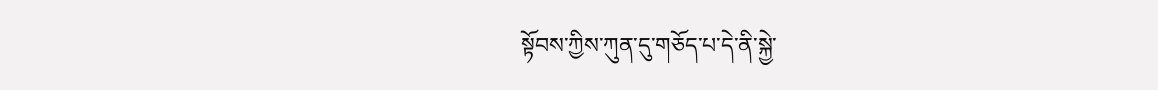སྟོབས་ཀྱིས་ཀུན་དུ་གཅོད་པ་དེ་ནི་སྐྱེ་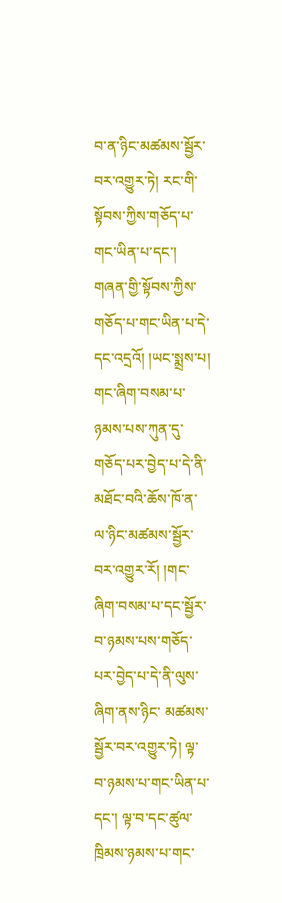བ་ན་ཉིང་མཚམས་སྦྱོར་བར་འགྱུར་ཏེ། རང་གི་སྟོབས་ཀྱིས་གཅོད་པ་གང་ཡིན་པ་དང་། གཞན་གྱི་སྟོབས་ཀྱིས་གཅོད་པ་གང་ཡིན་པ་དེ་དང་འདྲའོ། །ཡང་སྨྲས་པ། གང་ཞིག་བསམ་པ་ཉམས་པས་ཀུན་དུ་གཅོད་པར་བྱེད་པ་དེ་ནི་མཐོང་བའི་ཆོས་ཁོ་ན་ལ་ཉིང་མཚམས་སྦྱོར་བར་འགྱུར་རོ། །གང་ཞིག་བསམ་པ་དང་སྦྱོར་བ་ཉམས་པས་གཅོད་པར་བྱེད་པ་དེ་ནི་ལུས་ཞིག་ནས་ཉིང་ མཚམས་སྦྱོར་བར་འགྱུར་ཏེ། ལྟ་བ་ཉམས་པ་གང་ཡིན་པ་དང་། ལྟ་བ་དང་ཚུལ་ཁྲིམས་ཉམས་པ་གང་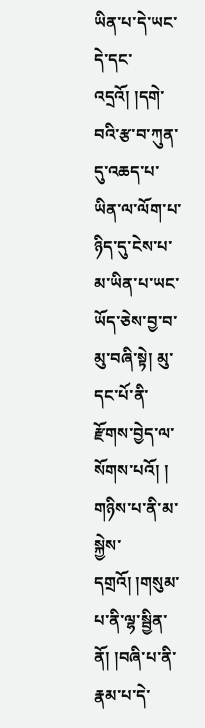ཡིན་པ་དེ་ཡང་དེ་དང་འདྲའོ། །དགེ་བའི་རྩ་བ་ཀུན་དུ་འཆད་པ་ཡིན་ལ་ལོག་པ་ཉིད་དུ་ངེས་པ་མ་ཡིན་པ་ཡང་ཡོད་ཅེས་བྱ་བ་མུ་བཞི་སྟེ། མུ་དང་པོ་ནི་རྫོགས་བྱེད་ལ་སོགས་པའོ། ། གཉིས་པ་ནི་མ་སྐྱེས་དགྲའོ། །གསུམ་པ་ནི་ལྷ་སྦྱིན་ནོ། །བཞི་པ་ནི་རྣམ་པ་དེ་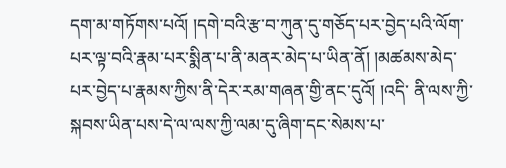དག་མ་གཏོགས་པའོ། །དགེ་བའི་རྩ་བ་ཀུན་དུ་གཅོད་པར་བྱེད་པའི་ལོག་པར་ལྟ་བའི་རྣམ་པར་སྨིན་པ་ནི་མནར་མེད་པ་ཡིན་ནོ། །མཚམས་མེད་པར་བྱེད་པ་རྣམས་ཀྱིས་ནི་དེར་རམ་གཞན་གྱི་ནང་དུའོ། །འདི་ ནི་ལས་ཀྱི་སྐབས་ཡིན་པས་དེ་ལ་ལས་ཀྱི་ལམ་དུ་ཞིག་དང་སེམས་པ་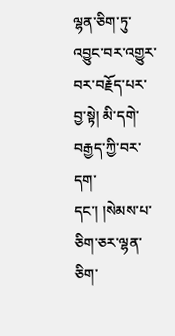ལྷན་ཅིག་ཏུ་འབྱུང་བར་འགྱུར་བར་བརྗོད་པར་བྱ་སྟེ། མི་དགེ་བརྒྱད་ཀྱི་བར་དག་དང་། །སེམས་པ་ཅིག་ཅར་ལྷན་ཅིག་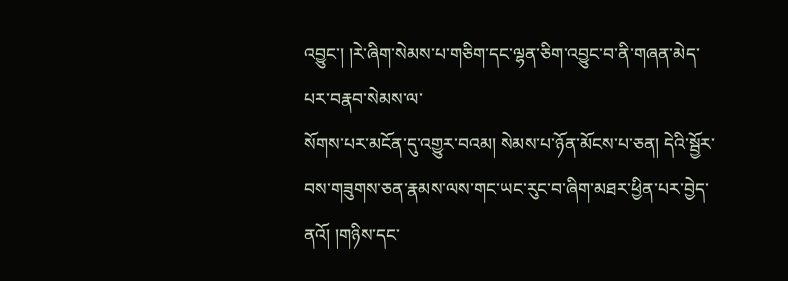འབྱུང་། །རེ་ཞིག་སེམས་པ་གཅིག་དང་ལྷན་ཅིག་འབྱུང་བ་ནི་གཞན་མེད་པར་བརྣབ་སེམས་ལ་
སོགས་པར་མངོན་དུ་འགྱུར་བའམ། སེམས་པ་ཉོན་མོངས་པ་ཅན། དེའི་སྦྱོར་བས་གཟུགས་ཅན་རྣམས་ལས་གང་ཡང་རུང་བ་ཞིག་མཐར་ཕྱིན་པར་བྱེད་ནའོ། །གཉིས་དང་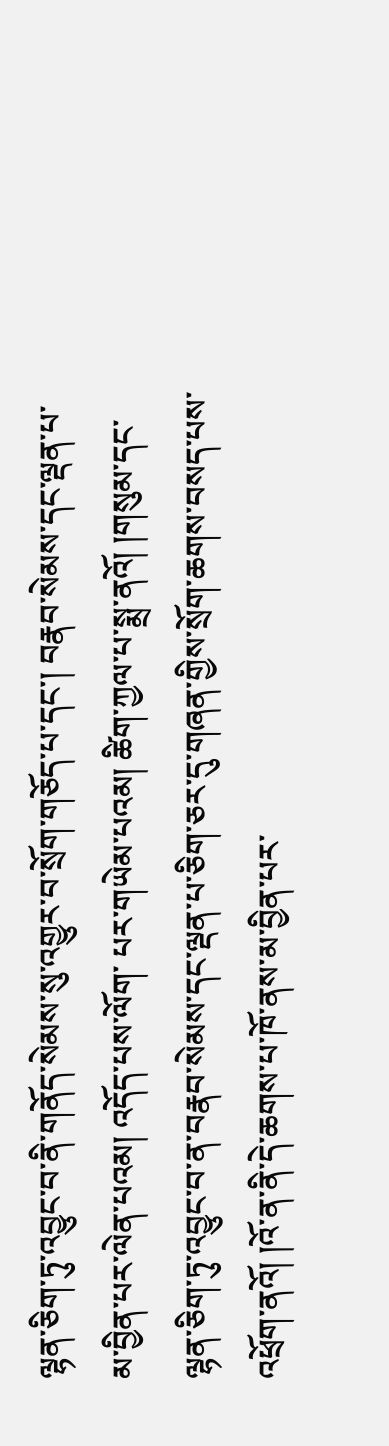ལྷན་ཅིག་ཏུ་འབྱུང་བ་ནི་གནོད་སེམས་སུ་འགྱུར་བ་སྲོག་གཅོད་པ་དང་། བརྣབ་སེམས་དང་ལྡན་པ་མ་བྱིན་པར་ལེན་པའམ། འདོད་པས་ལོག་ པར་གཡེམ་པའམ། ཚིག་ཀྱལ་པ་སྨྲ་ནའོ། །གསུམ་དང་ལྷན་ཅིག་ཏུ་འབྱུང་བ་ན་བརྣབ་སེམས་དང་ལྡན་པ་ཅིག་ཅར་དུ་གཞན་གྱིས་སྲོག་ཆགས་བསད་པས་འཕྲོག་ནའོ། །འོ་ན་ནི་དེ་ཆགས་པ་ཁོ་ནས་མ་བྱིན་པར་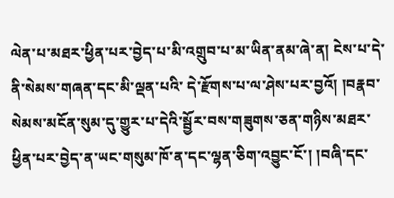ལེན་པ་མཐར་ཕྱིན་པར་བྱེད་པ་མི་འགྲུབ་པ་མ་ཡིན་ནམ་ཞེ་ན། ངེས་པ་དེ་ནི་སེམས་གཞན་དང་མི་ལྡན་པའི་ དེ་རྫོགས་པ་ལ་ཤེས་པར་བྱའོ། །བརྣབ་སེམས་མངོན་སུམ་དུ་གྱུར་པ་དེའི་སྦྱོར་བས་གཟུགས་ཅན་གཉིས་མཐར་ཕྱིན་པར་བྱེད་ན་ཡང་གསུམ་ཁོ་ན་དང་ལྷན་ཅིག་འབྱུང་ངོ་། །བཞི་དང་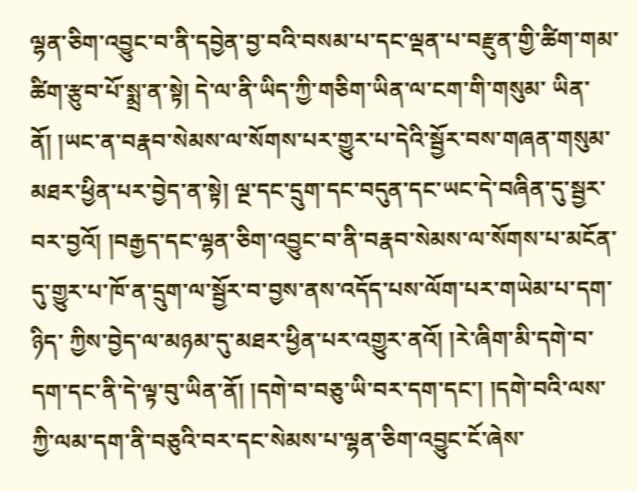ལྷན་ཅིག་འབྱུང་བ་ནི་དབྱེན་བྱ་བའི་བསམ་པ་དང་ལྡན་པ་བརྫུན་གྱི་ཚིག་གམ་ཚིག་རྩུབ་པོ་སྨྲ་ན་སྟེ། དེ་ལ་ནི་ཡིད་ཀྱི་གཅིག་ཡིན་ལ་ངག་གི་གསུམ་ ཡིན་ནོ། །ཡང་ན་བརྣབ་སེམས་ལ་སོགས་པར་གྱུར་པ་དེའི་སྦྱོར་བས་གཞན་གསུམ་མཐར་ཕྱིན་པར་བྱེད་ན་སྟེ། ལྔ་དང་དྲུག་དང་བདུན་དང་ཡང་དེ་བཞིན་དུ་སྦྱར་བར་བྱའོ། །བརྒྱད་དང་ལྷན་ཅིག་འབྱུང་བ་ནི་བརྣབ་སེམས་ལ་སོགས་པ་མངོན་དུ་གྱུར་པ་ཁོ་ན་དྲུག་ལ་སྦྱོར་བ་བྱས་ནས་འདོད་པས་ལོག་པར་གཡེམ་པ་དག་ཉིད་ ཀྱིས་བྱེད་ལ་མཉམ་དུ་མཐར་ཕྱིན་པར་འགྱུར་ནའོ། །རེ་ཞིག་མི་དགེ་བ་དག་དང་ནི་དེ་ལྟ་བུ་ཡིན་ནོ། །དགེ་བ་བཅུ་ཡི་བར་དག་དང་། །དགེ་བའི་ལས་ཀྱི་ལམ་དག་ནི་བཅུའི་བར་དང་སེམས་པ་ལྷན་ཅིག་འབྱུང་ངོ་ཞེས་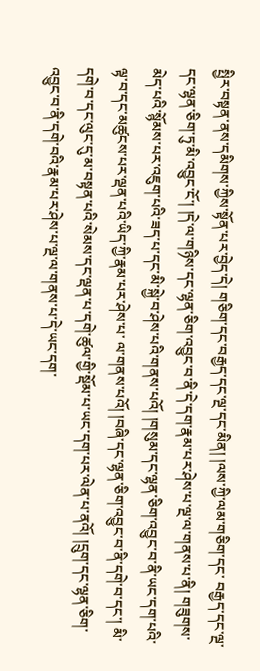སྤྱིར་བསྟན་ནས་དམིགས་ཀྱིས་སྟོན་པར་བྱེད་དེ། གཅིག་དང་བརྒྱད་དང་ལྔ་དང་མིན། །ལས་ཀྱི་ལམ་གཅིག་དང་ བརྒྱད་དང་ལྔ་དང་ལྷན་ཅིག་ཏུ་མི་འབྱུང་ངོ་། །དེ་ལ་གཉིས་དང་ལྷན་ཅིག་འབྱུང་བ་ནི་དེ་དག་རྣམ་པར་ཤེས་པ་ལྔ་ལ་གནས་པ་ནི། གཟུགས་མེད་པའི་སྙོམས་པར་འཇུག་པའི་ཟད་པ་དང་མི་སྐྱེ་བ་ཤེས་པའི་གནས་པའོ། །གསུམ་དང་ལྷན་ཅིག་འབྱུང་བ་ནི་ཡང་དག་པའི་ལྟ་བ་དང་མཚུངས་པར་ལྡན་པའི་ཡིད་ཀྱི་རྣམ་པར་ཤེས་པ་ ལ་གནས་པའོ། །བཞི་དང་ལྷན་ཅིག་འབྱུང་བ་ནི་དགེ་བ་དང་། མི་དགེ་བ་དང་ལུང་དུ་མ་བསྟན་པའི་སེམས་དང་ལྡན་པ་དགེ་ཚུལ་གྱི་སྡོམ་པ་ཡང་དག་པར་ལེན་པ་ནའོ། །དྲུག་དང་ལྷན་ཅིག་འབྱུང་བ་ནི་དགེ་བའི་རྣམ་པར་ཤེས་པ་ལྔ་ལ་གནས་པ་དེ་ཡང་དག་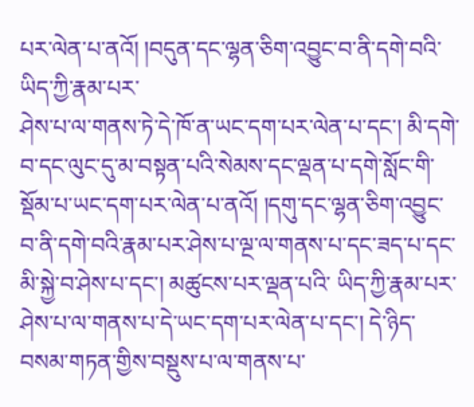པར་ལེན་པ་ནའོ། །བདུན་དང་ལྷན་ཅིག་འབྱུང་བ་ནི་དགེ་བའི་ཡིད་ཀྱི་རྣམ་པར་
ཤེས་པ་ལ་གནས་ཏེ་དེ་ཁོ་ན་ཡང་དག་པར་ལེན་པ་དང་། མི་དགེ་བ་དང་ལུང་དུ་མ་བསྟན་པའི་སེམས་དང་ལྡན་པ་དགེ་སློང་གི་སྡོམ་པ་ཡང་དག་པར་ལེན་པ་ནའོ། །དགུ་དང་ལྷན་ཅིག་འབྱུང་བ་ནི་དགེ་བའི་རྣམ་པར་ཤེས་པ་ལྔ་ལ་གནས་པ་དང་ཟད་པ་དང་མི་སྐྱེ་བ་ཤེས་པ་དང་། མཚུངས་པར་ལྡན་པའི་ ཡིད་ཀྱི་རྣམ་པར་ཤེས་པ་ལ་གནས་པ་དེ་ཡང་དག་པར་ལེན་པ་དང་། དེ་ཉིད་བསམ་གཏན་གྱིས་བསྡུས་པ་ལ་གནས་པ་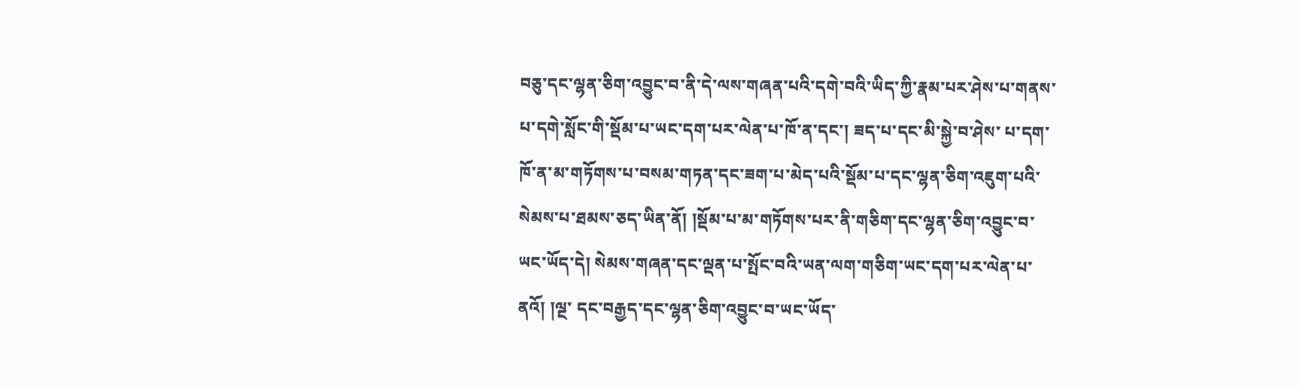བཅུ་དང་ལྷན་ཅིག་འབྱུང་བ་ནི་དེ་ལས་གཞན་པའི་དགེ་བའི་ཡིད་ཀྱི་རྣམ་པར་ཤེས་པ་གནས་པ་དགེ་སློང་གི་སྡོམ་པ་ཡང་དག་པར་ལེན་པ་ཁོ་ན་དང་། ཟད་པ་དང་མི་སྐྱེ་བ་ཤེས་ པ་དག་ཁོ་ན་མ་གཏོགས་པ་བསམ་གཏན་དང་ཟག་པ་མེད་པའི་སྡོམ་པ་དང་ལྷན་ཅིག་འཇུག་པའི་སེམས་པ་ཐམས་ཅད་ཡིན་ནོ། །སྡོམ་པ་མ་གཏོགས་པར་ནི་གཅིག་དང་ལྷན་ཅིག་འབྱུང་བ་ཡང་ཡོད་དེ། སེམས་གཞན་དང་ལྡན་པ་སྤོང་བའི་ཡན་ལག་གཅིག་ཡང་དག་པར་ལེན་པ་ནའོ། །ལྔ་ དང་བརྒྱད་དང་ལྷན་ཅིག་འབྱུང་བ་ཡང་ཡོད་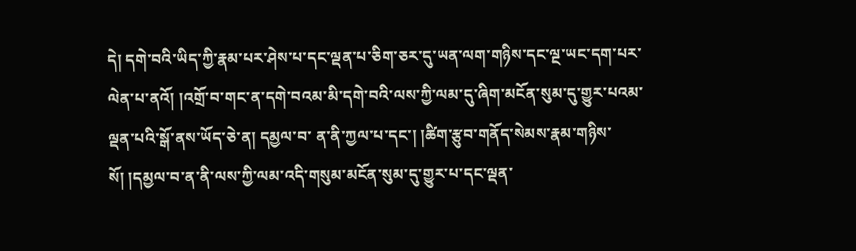དེ། དགེ་བའི་ཡིད་ཀྱི་རྣམ་པར་ཤེས་པ་དང་ལྡན་པ་ཅིག་ཅར་དུ་ཡན་ལག་གཉིས་དང་ལྔ་ཡང་དག་པར་ལེན་པ་ནའོ། །འགྲོ་བ་གང་ན་དགེ་བའམ་མི་དགེ་བའི་ལས་ཀྱི་ལམ་དུ་ཞིག་མངོན་སུམ་དུ་གྱུར་པའམ་ལྡན་པའི་སྒོ་ནས་ཡོད་ཅེ་ན། དམྱལ་བ་ ན་ནི་ཀྱལ་པ་དང་། །ཚིག་རྩུབ་གནོད་སེམས་རྣམ་གཉིས་སོ། །དམྱལ་བ་ན་ནི་ལས་ཀྱི་ལམ་འདི་གསུམ་མངོན་སུམ་དུ་གྱུར་པ་དང་ལྡན་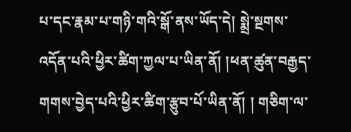པ་དང་རྣམ་པ་གཉི་གའི་སྒོ་ནས་ཡོད་དེ། སྨྲེ་སྔགས་འདོན་པའི་ཕྱིར་ཚིག་ཀྱལ་པ་ཡིན་ནོ། །ཕན་ཚུན་བརྒྱད་གགས་བྱེད་པའི་ཕྱིར་ཚིག་རྩུབ་པོ་ཡིན་ནོ། ། གཅིག་ལ་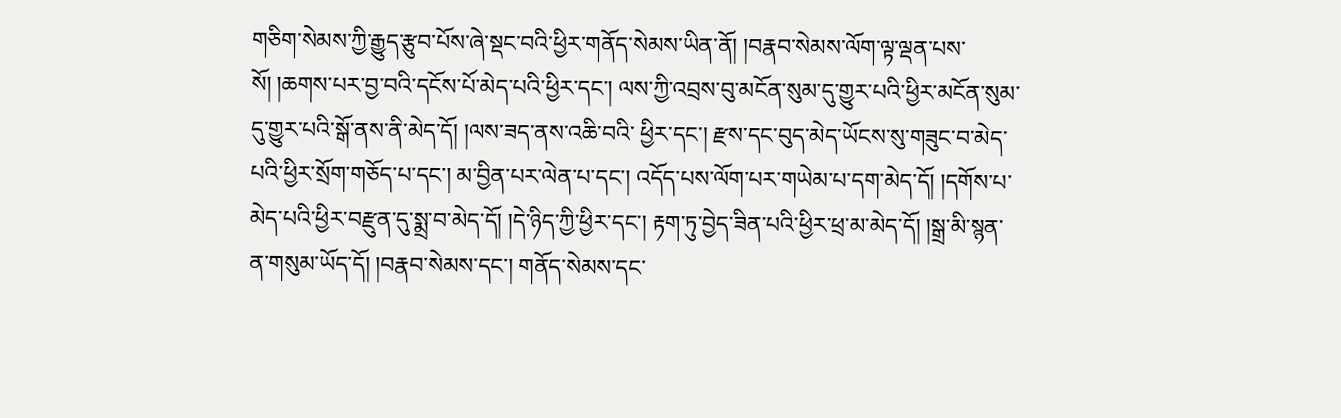གཅིག་སེམས་ཀྱི་རྒྱུད་རྩུབ་པོས་ཞེ་སྡང་བའི་ཕྱིར་གནོད་སེམས་ཡིན་ནོ། །བརྣབ་སེམས་ལོག་ལྟ་ལྡན་པས་སོ། །ཆགས་པར་བྱ་བའི་དངོས་པོ་མེད་པའི་ཕྱིར་དང་། ལས་ཀྱི་འབྲས་བུ་མངོན་སུམ་དུ་གྱུར་པའི་ཕྱིར་མངོན་སུམ་དུ་གྱུར་པའི་སྒོ་ནས་ནི་མེད་དོ། །ལས་ཟད་ནས་འཆི་བའི་ ཕྱིར་དང་། རྫས་དང་བུད་མེད་ཡོངས་སུ་གཟུང་བ་མེད་པའི་ཕྱིར་སྲོག་གཅོད་པ་དང་། མ་བྱིན་པར་ལེན་པ་དང་། འདོད་པས་ལོག་པར་གཡེམ་པ་དག་མེད་དོ། །དགོས་པ་མེད་པའི་ཕྱིར་བརྫུན་དུ་སྨྲ་བ་མེད་དོ། །དེ་ཉིད་ཀྱི་ཕྱིར་དང་། རྟག་ཏུ་བྱེད་ཟིན་པའི་ཕྱིར་ཕྲ་མ་མེད་དོ། །སྒྲ་མི་སྙན་
ན་གསུམ་ཡོད་དོ། །བརྣབ་སེམས་དང་། གནོད་སེམས་དང་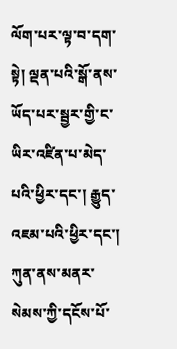ལོག་པར་ལྟ་བ་དག་སྟེ། ལྡན་པའི་སྒོ་ནས་ཡོད་པར་སྦྱར་གྱི་ང་ཡིར་འཛིན་པ་མེད་པའི་ཕྱིར་དང་། རྒྱུད་འཇམ་པའི་ཕྱིར་དང་། ཀུན་ནས་མནར་སེམས་ཀྱི་དངོས་པོ་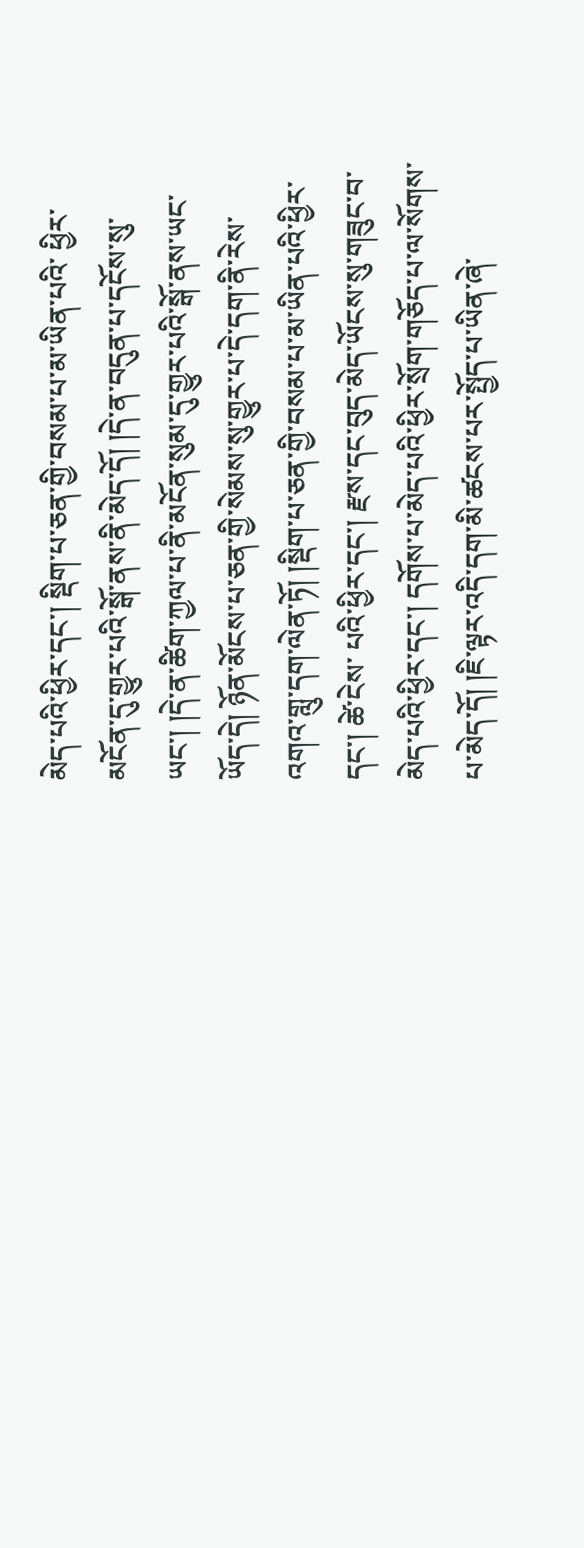མེད་པའི་ཕྱིར་དང་། སྡིག་པ་ཅན་གྱི་བསམ་པ་མ་ཡིན་པའི་ ཕྱིར་མངོན་དུ་གྱུར་པའི་སྒོ་ནས་ནི་མེད་དོ། །དེ་ན་བདུན་པ་དངོས་སུ་ཡང་། །དེ་ན་ཚིག་ཀྱལ་པ་ནི་མངོན་སུམ་དུ་གྱུར་པའི་སྒོ་ནས་ཡང་ཡོད་དེ། ཉོན་མོངས་པ་ཅན་གྱི་སེམས་སུ་གྱུར་པ་དེ་དག་ནི་རེས་འགའ་གླུ་དག་ལེན་ཏོ། །སྡིག་པ་ཅན་གྱི་བསམ་པ་མ་ཡིན་པའི་ཕྱིར་དང་། ཚེ་ངེས་ པའི་ཕྱིར་དང་། རྫས་དང་བུད་མེད་ཡོངས་སུ་གཟུང་བ་མེད་པའི་ཕྱིར་དང་། དགོས་པ་མེད་པའི་ཕྱིར་སྲོག་གཅོད་པ་ལ་སོགས་པ་མེད་དོ། །ཇི་ལྟར་འདི་དག་མི་ཚངས་པར་སྤྱོད་པ་ཡིན་ཞེ་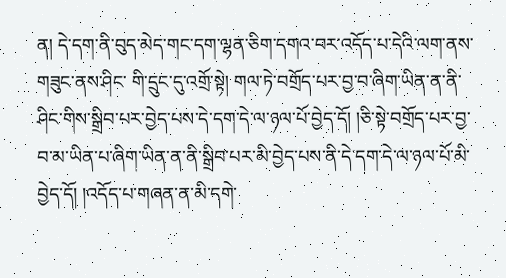ན། དེ་དག་ནི་བུད་མེད་གང་དག་ལྷན་ཅིག་དགའ་བར་འདོད་པ་དེའི་ལག་ནས་གཟུང་ནས་ཤིང་ གི་དྲུང་དུ་འགྲོ་སྟེ། གལ་ཏེ་བགྲོད་པར་བྱ་བ་ཞིག་ཡིན་ན་ནི་ཤིང་གིས་སྒྲིབ་པར་བྱེད་པས་དེ་དག་དེ་ལ་ཉལ་པོ་བྱེད་དོ། །ཅི་སྟེ་བགྲོད་པར་བྱ་བ་མ་ཡིན་པ་ཞིག་ཡིན་ན་ནི་སྒྲིབ་པར་མི་བྱེད་པས་ནི་དེ་དག་དེ་ལ་ཉལ་པོ་མི་བྱེད་དོ། །འདོད་པ་གཞན་ན་མི་དགེ་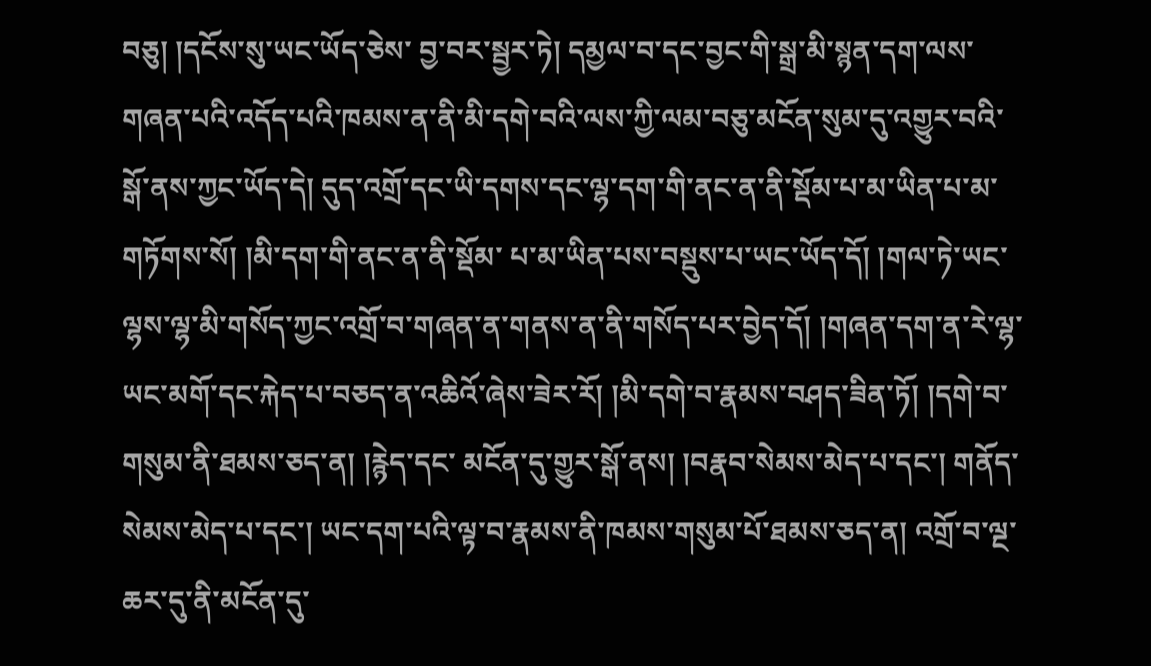བཅུ། །དངོས་སུ་ཡང་ཡོད་ཅེས་ བྱ་བར་སྦྱར་ཏེ། དམྱལ་བ་དང་བྱང་གི་སྒྲ་མི་སྙན་དག་ལས་གཞན་པའི་འདོད་པའི་ཁམས་ན་ནི་མི་དགེ་བའི་ལས་ཀྱི་ལམ་བཅུ་མངོན་སུམ་དུ་འགྱུར་བའི་སྒོ་ནས་ཀྱང་ཡོད་དེ། དུད་འགྲོ་དང་ཡི་དགས་དང་ལྷ་དག་གི་ནང་ན་ནི་སྡོམ་པ་མ་ཡིན་པ་མ་གཏོགས་སོ། །མི་དག་གི་ནང་ན་ནི་སྡོམ་ པ་མ་ཡིན་པས་བསྡུས་པ་ཡང་ཡོད་དོ། །གལ་ཏེ་ཡང་ལྷས་ལྷ་མི་གསོད་ཀྱང་འགྲོ་བ་གཞན་ན་གནས་ན་ནི་གསོད་པར་བྱེད་དོ། །གཞན་དག་ན་རེ་ལྷ་ཡང་མགོ་དང་རྐེད་པ་བཅད་ན་འཆིའོ་ཞེས་ཟེར་རོ། །མི་དགེ་བ་རྣམས་བཤད་ཟིན་ཏོ། །དགེ་བ་གསུམ་ནི་ཐམས་ཅད་ན། །རྙེད་དང་ མངོན་དུ་གྱུར་སྒོ་ནས། །བརྣབ་སེམས་མེད་པ་དང་། གནོད་སེམས་མེད་པ་དང་། ཡང་དག་པའི་ལྟ་བ་རྣམས་ནི་ཁམས་གསུམ་པོ་ཐམས་ཅད་ན། འགྲོ་བ་ལྔ་ཆར་དུ་ནི་མངོན་དུ་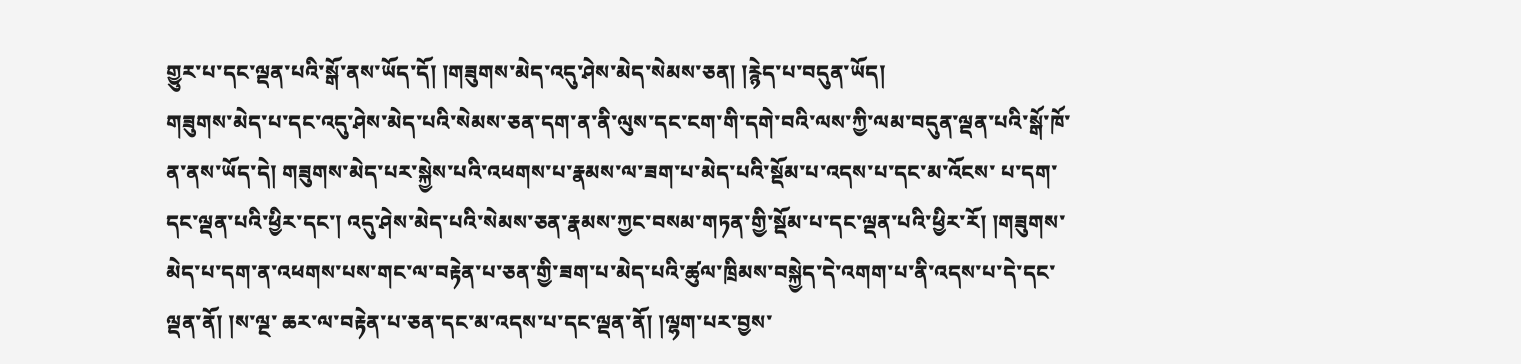གྱུར་པ་དང་ལྡན་པའི་སྒོ་ནས་ཡོད་དོ། །གཟུགས་མེད་འདུ་ཤེས་མེད་སེམས་ཅན། །རྙེད་པ་བདུན་ཡོད།
གཟུགས་མེད་པ་དང་འདུ་ཤེས་མེད་པའི་སེམས་ཅན་དག་ན་ནི་ལུས་དང་ངག་གི་དགེ་བའི་ལས་ཀྱི་ལམ་བདུན་ལྡན་པའི་སྒོ་ཁོ་ན་ནས་ཡོད་དེ། གཟུགས་མེད་པར་སྐྱེས་པའི་འཕགས་པ་རྣམས་ལ་ཟག་པ་མེད་པའི་སྡོམ་པ་འདས་པ་དང་མ་འོངས་ པ་དག་དང་ལྡན་པའི་ཕྱིར་དང་། འདུ་ཤེས་མེད་པའི་སེམས་ཅན་རྣམས་ཀྱང་བསམ་གཏན་གྱི་སྡོམ་པ་དང་ལྡན་པའི་ཕྱིར་རོ། །གཟུགས་མེད་པ་དག་ན་འཕགས་པས་གང་ལ་བརྟེན་པ་ཅན་གྱི་ཟག་པ་མེད་པའི་ཚུལ་ཁྲིམས་བསྐྱེད་དེ་འགག་པ་ནི་འདས་པ་དེ་དང་ལྡན་ནོ། །ས་ལྔ་ ཆར་ལ་བརྟེན་པ་ཅན་དང་མ་འདས་པ་དང་ལྡན་ནོ། །ལྷག་པར་བྱས་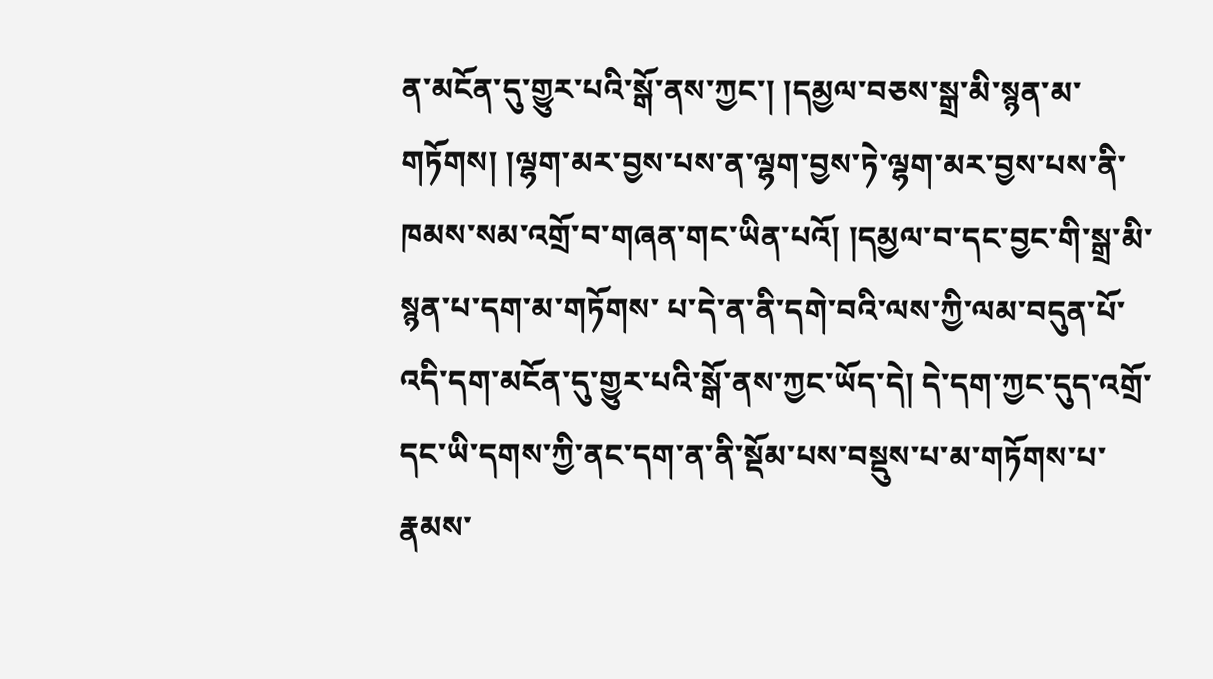ན་མངོན་དུ་གྱུར་པའི་སྒོ་ནས་ཀྱང་། །དམྱལ་བཅས་སྒྲ་མི་སྙན་མ་གཏོགས། །ལྷག་མར་བྱས་པས་ན་ལྷག་བྱས་ཏེ་ལྷག་མར་བྱས་པས་ནི་ཁམས་སམ་འགྲོ་བ་གཞན་གང་ཡིན་པའོ། །དམྱལ་བ་དང་བྱང་གི་སྒྲ་མི་སྙན་པ་དག་མ་གཏོགས་ པ་དེ་ན་ནི་དགེ་བའི་ལས་ཀྱི་ལམ་བདུན་པོ་འདི་དག་མངོན་དུ་གྱུར་པའི་སྒོ་ནས་ཀྱང་ཡོད་དེ། དེ་དག་ཀྱང་དུད་འགྲོ་དང་ཡི་དགས་ཀྱི་ནང་དག་ན་ནི་སྡོམ་པས་བསྡུས་པ་མ་གཏོགས་པ་རྣམས་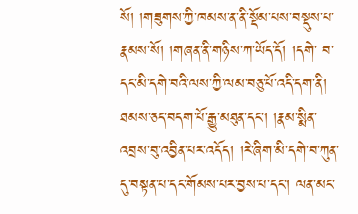སོ། །གཟུགས་ཀྱི་ཁམས་ན་ནི་སྡོམ་པས་བསྡུས་པ་རྣམས་སོ། །གཞན་ནི་གཉིས་ཀ་ཡོད་དོ། །དགེ་ བ་དང་མི་དགེ་བའི་ལས་ཀྱི་ལམ་བཅུ་པོ་འདི་དག་ནི། ཐམས་ཅད་བདག་པོ་རྒྱུ་མཐུན་དང་། །རྣམ་སྨིན་འབྲས་བུ་འབྱིན་པར་འདོད། །རེ་ཞིག་མི་དགེ་བ་ཀུན་དུ་བསྟན་པ་དང་གོམས་པར་བྱས་པ་དང་། ལན་མང་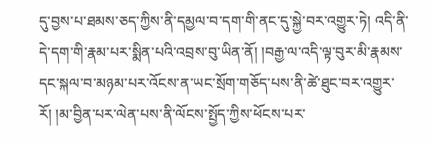དུ་བྱས་པ་ཐམས་ཅད་ཀྱིས་ནི་དམྱལ་བ་དག་གི་ནང་དུ་སྐྱེ་བར་འགྱུར་ཏེ། འདི་ནི་ དེ་དག་གི་རྣམ་པར་སྨིན་པའི་འབྲས་བུ་ཡིན་ནོ། །བརྒྱ་ལ་འདི་ལྟ་བུར་མི་རྣམས་དང་སྐལ་བ་མཉམ་པར་འོངས་ན་ཡང་སྲོག་གཅོད་པས་ནི་ཚེ་ཐུང་བར་འགྱུར་རོ། །མ་བྱིན་པར་ལེན་པས་ནི་ལོངས་སྤྱོད་ཀྱིས་ཕོངས་པར་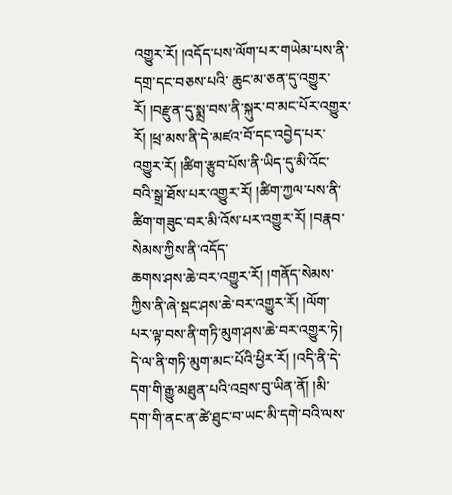འགྱུར་རོ། །འདོད་པས་ལོག་པར་གཡེམ་པས་ནི་དགྲ་དང་བཅས་པའི་ ཆུང་མ་ཅན་དུ་འགྱུར་རོ། །བརྫུན་དུ་སྨྲ་བས་ནི་སྐུར་བ་མང་པོར་འགྱུར་རོ། །ཕྲ་མས་ནི་དེ་མཛའ་བོ་དང་འབྱེད་པར་འགྱུར་རོ། །ཚིག་རྩུབ་པོས་ནི་ཡིད་དུ་མི་འོང་བའི་སྒྲ་ཐོས་པར་འགྱུར་རོ། །ཚིག་ཀྱལ་པས་ནི་ཚིག་གཟུང་བར་མི་འོས་པར་འགྱུར་རོ། །བརྣབ་སེམས་ཀྱིས་ནི་འདོད་
ཆགས་ཤས་ཆེ་བར་འགྱུར་རོ། །གནོད་སེམས་ཀྱིས་ནི་ཞེ་སྡང་ཤས་ཆེ་བར་འགྱུར་རོ། །ལོག་པར་ལྟ་བས་ནི་གཏི་མུག་ཤས་ཆེ་བར་འགྱུར་ཏེ། དེ་ལ་ནི་གཏི་མུག་མང་པོའི་ཕྱིར་རོ། །འདི་ནི་དེ་དག་གི་རྒྱུ་མཐུན་པའི་འབྲས་བུ་ཡིན་ནོ། །མི་དག་གི་ནང་ན་ཚེ་ཐུང་བ་ཡང་མི་དགེ་བའི་ལས་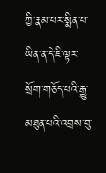ཀྱི་རྣམ་པར་སྨིན་པ་ཡིན་ན་དེ་ཇི་ལྟར་སྲོག་གཅོད་པའི་རྒྱུ་མཐུན་པའི་འབྲས་བུ་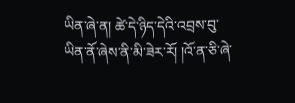ཡིན་ཞེ་ན། ཚེ་དེ་ཉིད་དེའི་འབྲས་བུ་ཡིན་ནོ་ཞེས་ནི་མི་ཟེར་རོ། །འོ་ན་ཅི་ཞེ་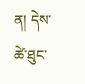ན། དེས་ཚེ་ཐུང་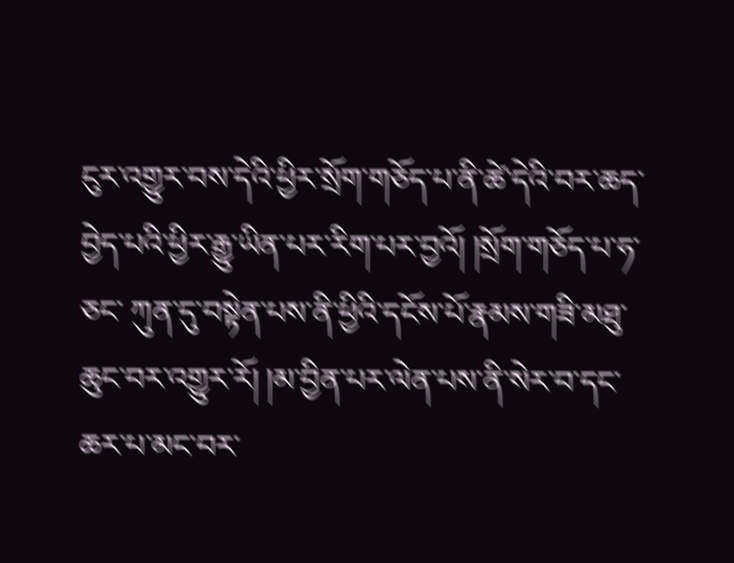ངུར་འགྱུར་བས་དེའི་ཕྱིར་སྲོག་གཅོད་པ་ནི་ཚེ་དེའི་བར་ཆད་བྱེད་པའི་ཕྱིར་རྒྱུ་ཡིན་པར་རིག་པར་བྱའོ། །སྲོག་གཅོད་པ་ཧ་ཅང་ ཀུན་དུ་བསྟེན་པས་ནི་ཕྱིའི་དངོས་པོ་རྣམས་གཟི་མཐུ་ཆུང་བར་འགྱུར་རོ། །མ་བྱིན་པར་ལེན་པས་ནི་སེར་བ་དང་ཆར་པ་མང་བར་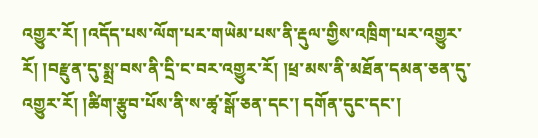འགྱུར་རོ། །འདོད་པས་ལོག་པར་གཡེམ་པས་ནི་རྡུལ་གྱིས་འཁྲིག་པར་འགྱུར་རོ། །བརྫུན་དུ་སྨྲ་བས་ནི་དྲི་ང་བར་འགྱུར་རོ། །ཕྲ་མས་ནི་མཐོན་དམན་ཅན་དུ་ འགྱུར་རོ། །ཚིག་རྩུབ་པོས་ནི་ས་ཚྭ་སྒོ་ཅན་དང་། དགོན་དུང་དང་།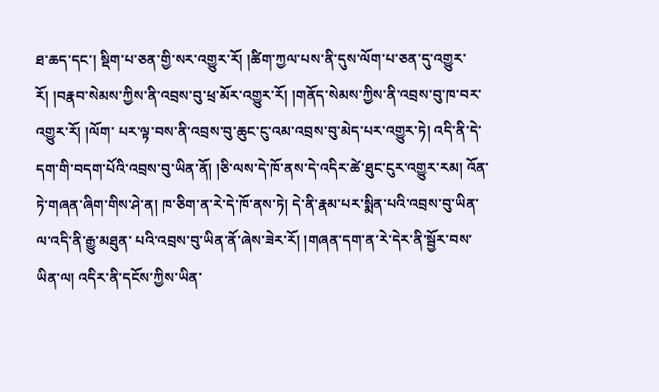ཐ་ཆད་དང་། སྡིག་པ་ཅན་གྱི་སར་འགྱུར་རོ། །ཚིག་ཀྱལ་པས་ནི་དུས་ལོག་པ་ཅན་དུ་འགྱུར་རོ། །བརྣབ་སེམས་ཀྱིས་ནི་འབྲས་བུ་ཕྲ་མོར་འགྱུར་རོ། །གནོད་སེམས་ཀྱིས་ནི་འབྲས་བུ་ཁ་བར་འགྱུར་རོ། །ལོག་ པར་ལྟ་བས་ནི་འབྲས་བུ་ཆུང་ངུ་འམ་འབྲས་བུ་མེད་པར་འགྱུར་ཏེ། འདི་ནི་དེ་དག་གི་བདག་པོའི་འབྲས་བུ་ཡིན་ནོ། །ཅི་ལས་དེ་ཁོ་ནས་དེ་འདིར་ཚེ་ཐུང་ངུར་འགྱུར་རམ། འོན་ཏེ་གཞན་ཞིག་གིས་ཤེ་ན། ཁ་ཅིག་ན་རེ་དེ་ཁོ་ནས་ཏེ། དེ་ནི་རྣམ་པར་སྨིན་པའི་འབྲས་བུ་ཡིན་ལ་འདི་ནི་རྒྱུ་མཐུན་ པའི་འབྲས་བུ་ཡིན་ནོ་ཞེས་ཟེར་རོ། །གཞན་དག་ན་རེ་དེར་ནི་སྦྱོར་བས་ཡིན་ལ། འདིར་ནི་དངོས་ཀྱིས་ཡིན་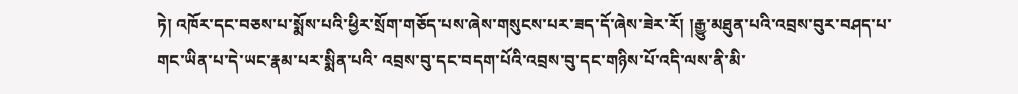ཏེ། འཁོར་དང་བཅས་པ་སྨོས་པའི་ཕྱིར་སྲོག་གཅོད་པས་ཞེས་གསུངས་པར་ཟད་དོ་ཞེས་ཟེར་རོ། །རྒྱུ་མཐུན་པའི་འབྲས་བུར་བཤད་པ་གང་ཡིན་པ་དེ་ཡང་རྣམ་པར་སྨིན་པའི་ འབྲས་བུ་དང་བདག་པོའི་འབྲས་བུ་དང་གཉིས་པོ་འདི་ལས་ནི་མི་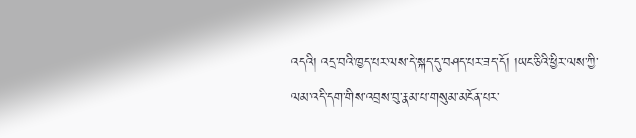འདའི། འདྲ་བའི་ཁྱད་པར་ལས་དེ་སྐད་དུ་བཤད་པར་ཟད་དོ། །ཡང་ཅིའི་ཕྱིར་ལས་ཀྱི་ལམ་འདི་དག་གིས་འབྲས་བུ་རྣམ་པ་གསུམ་མངོན་པར་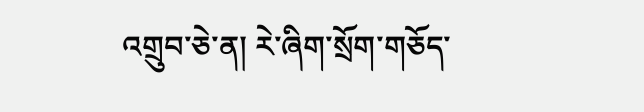འགྲུབ་ཅེ་ན། རེ་ཞིག་སྲོག་གཅོད་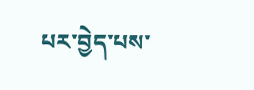པར་བྱེད་པས་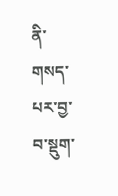ནི་གསད་པར་བྱ་བ་སྡུག་